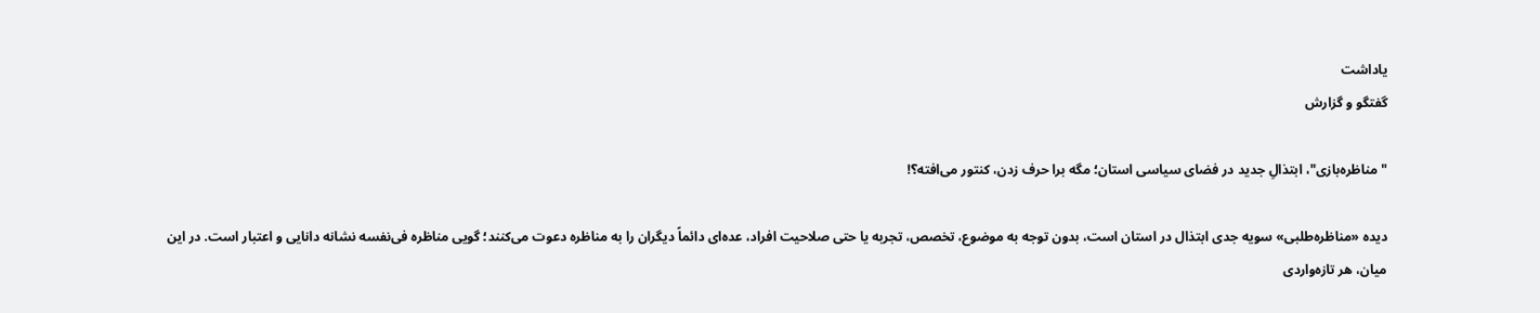یاداشت
گفتگو و گزارش

"مناظره‌بازی"، ابتذالِ جدید در فضای سیاسی استان؛ مگه برا حرف زدن، کنتور می‌افته؟!

دیده «مناظره‌طلبی» سویه جدی ابتذال در استان است، بدون توجه به موضوع، تخصص، تجربه یا حتی صلاحیت افراد، عده‌ای دائماً دیگران را به مناظره دعوت می‌کنند؛ گویی مناظره فی‌نفسه نشانه دانایی و اعتبار است. در این میان، هر تازه‌واردی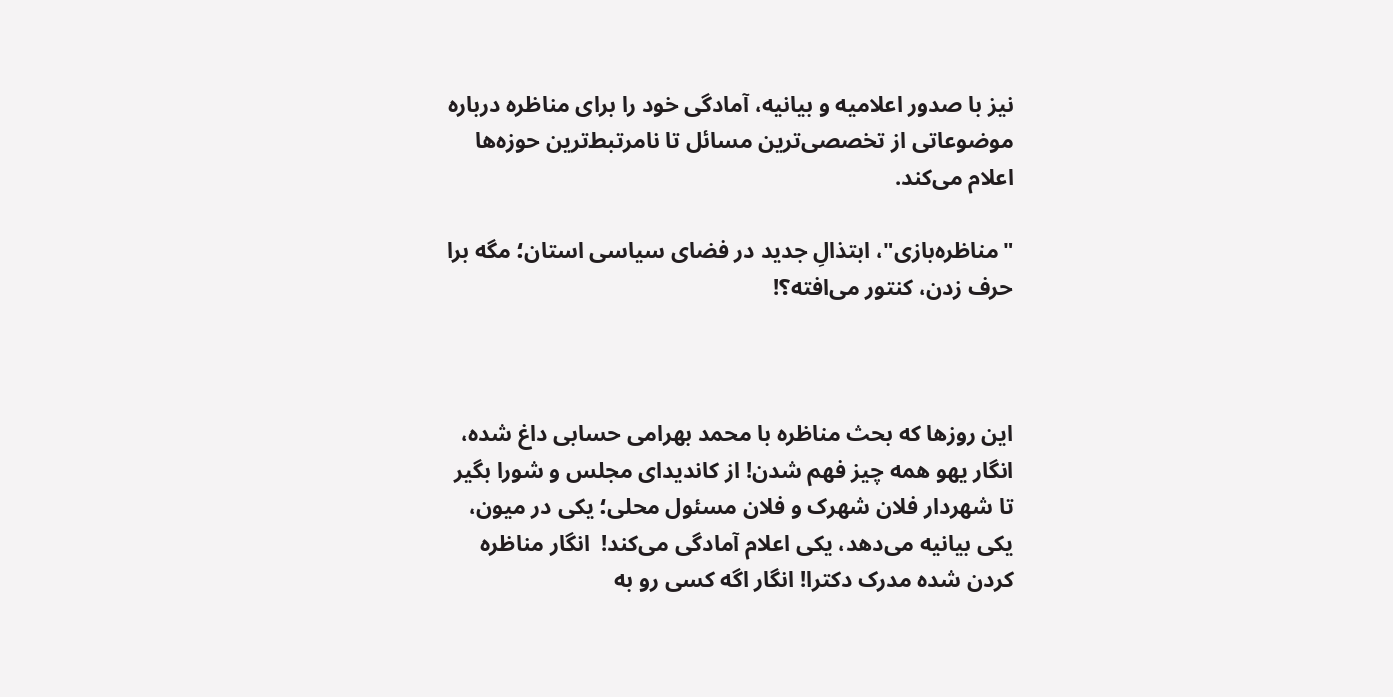نیز با صدور اعلامیه و بیانیه، آمادگی خود را برای مناظره درباره موضوعاتی از تخصصی‌ترین مسائل تا نامرتبط‌ترین حوزه‌ها اعلام می‌کند.

"مناظره‌بازی"، ابتذالِ جدید در فضای سیاسی استان؛ مگه برا حرف زدن، کنتور می‌افته؟!



این روزها که بحث مناظره با محمد بهرامی حسابی داغ شده، انگار یهو همه چیز فهم شدن! از کاندیدای مجلس و شورا بگیر تا شهردار فلان شهرک و فلان مسئول محلی؛ یکی در میون، یکی بیانیه می‌دهد، یکی اعلام آمادگی می‌کند!  انگار مناظره کردن شده مدرک دکترا! انگار اگه کسی رو به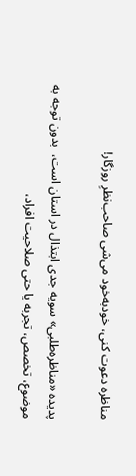مناظره دعوت کنی، خودبه‌خود می‌شی صاحب‌نظرِ روزگار!

پدیده «مناظره‌طلبی» سویه جدی ابتذال در استان است،  بدون توجه به موضوع، تخصص، تجربه یا حتی صلاحیت افراد،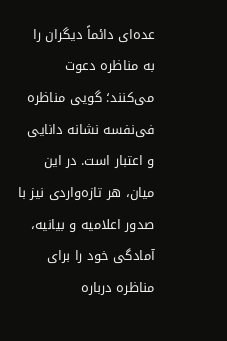عده‌ای دائماً دیگران را به مناظره دعوت می‌کنند؛ گویی مناظره فی‌نفسه نشانه دانایی و اعتبار است. در این میان، هر تازه‌واردی نیز با صدور اعلامیه و بیانیه، آمادگی خود را برای مناظره درباره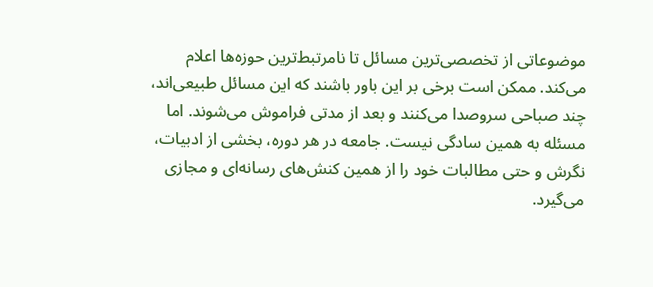موضوعاتی از تخصصی‌ترین مسائل تا نامرتبط‌ترین حوزه‌ها اعلام می‌کند. ممکن است برخی بر این باور باشند که این مسائل طبیعی‌اند، چند صباحی سروصدا می‌کنند و بعد از مدتی فراموش می‌شوند. اما مسئله به همین سادگی نیست. جامعه در هر دوره، بخشی از ادبیات، نگرش و حتی مطالبات خود را از همین کنش‌های رسانه‌ای و مجازی می‌گیرد.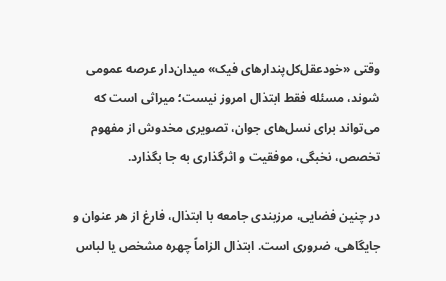وقتی «خودعقل‌کل‌پندارهای فیک» میدان‌دار عرصه عمومی شوند، مسئله فقط ابتذال امروز نیست؛ میراثی است که می‌تواند برای نسل‌های جوان، تصویری مخدوش از مفهوم تخصص، نخبگی، موفقیت و اثرگذاری به جا بگذارد.

در چنین فضایی، مرزبندی جامعه با ابتذال، فارغ از هر عنوان و جایگاهی، ضروری است. ابتذال الزاماً چهره مشخص یا لباس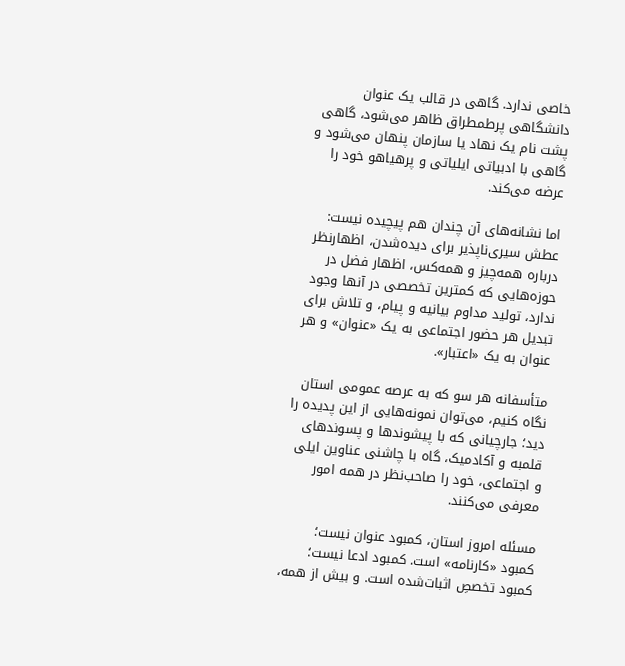خاصی ندارد. گاهی در قالب یک عنوان دانشگاهی پرطمطراق ظاهر می‌شود، گاهی پشت نام یک نهاد یا سازمان پنهان می‌شود و گاهی با ادبیاتی ایلیاتی و پرهیاهو خود را عرضه می‌کند.

اما نشانه‌های آن چندان هم پیچیده نیست: عطش سیری‌ناپذیر برای دیده‌شدن، اظهارنظر درباره همه‌چیز و همه‌کس، اظهار فضل در حوزه‌هایی که کمترین تخصصی در آنها وجود ندارد، تولید مداوم بیانیه و پیام، و تلاش برای تبدیل هر حضور اجتماعی به یک «عنوان» و هر عنوان به یک «اعتبار».

متأسفانه هر سو که به عرصه عمومی استان نگاه کنیم، می‌توان نمونه‌هایی از این پدیده را دید؛ جارچیانی که با پیشوندها و پسوندهای قلمبه و آکادمیک، گاه با چاشنی عناوین ایلی و اجتماعی، خود را صاحب‌نظر در همه امور معرفی می‌کنند.

مسئله امروز استان، کمبود عنوان نیست؛ کمبود «کارنامه» است. کمبود ادعا نیست؛ کمبود تخصصِ اثبات‌شده است. و بیش از همه،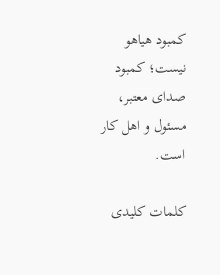کمبود هیاهو نیست؛ کمبود صدای معتبر، مسئول و اهل کار است.

کلمات کلیدی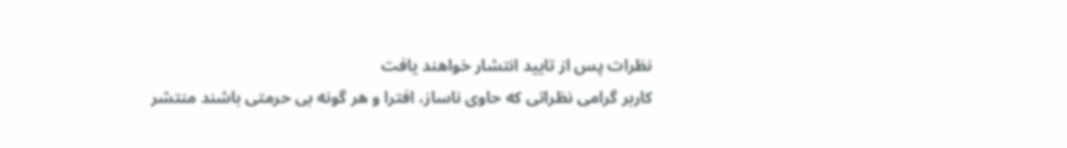نظرات پس از تایید انتشار خواهند یافت
کاربر گرامی نظراتی که حاوی ناساز، افترا و هر گونه بی حرمتی باشند منتشر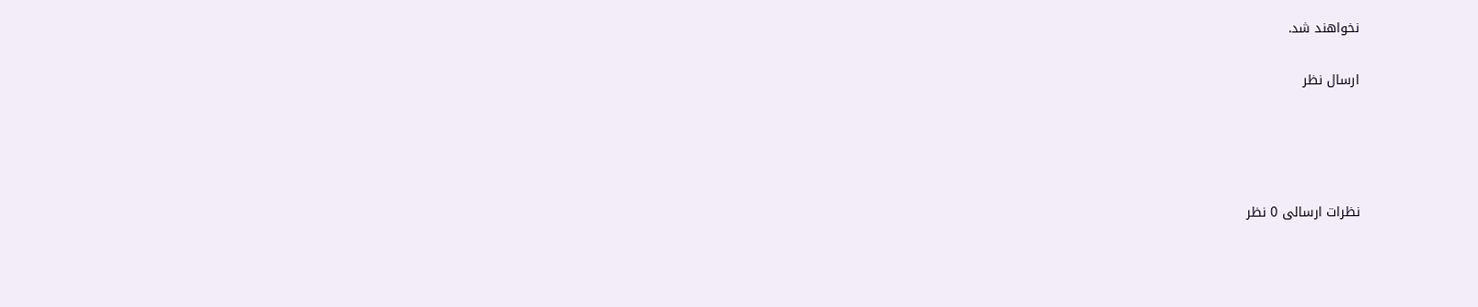نخواهند شد.

ارسال نظر




نظرات ارسالی 0 نظر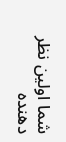شما اولین نظر دهنده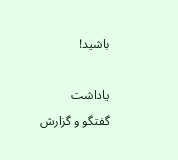باشید!

یاداشت
گفتگو و گزارش